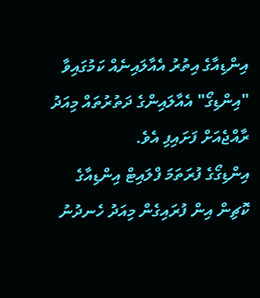އިންޑިއާގެ އިތުރު އެއާލައިނެއް ކަމުގައިވާ "އިންޑިގޯ" އެއާލައިންގެ ދަތުރުތައް މިއަދު ރާއްޖެއަށް ފަށައިފި އެވެ.
އިންޑިގޯގެ ފުރަތަމަ ފްލައިޓް އިންޑިއާގެ ކޮޗިން އިން ފުރައިގެން މިއަދު ހެނދުނު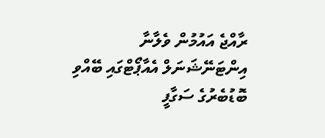ރާއްޖެ އައުމުން ވެލާނާ އިންޓަނޭޝަނަލް އެއާޕޯޓްގައި ބޭއްވި ބޮޑުބެރުގެ ސަގާފީ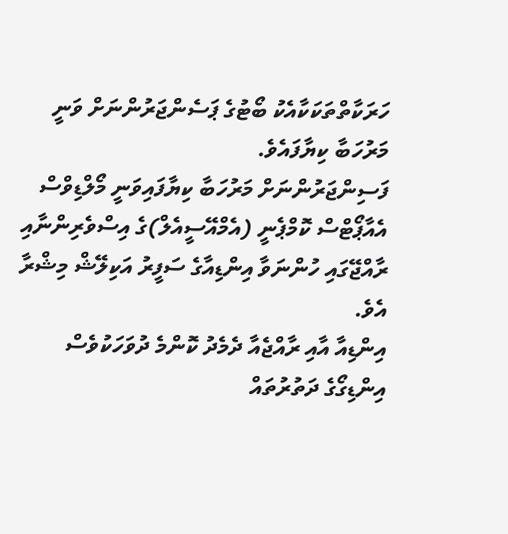ހަރަކާތްތަކަކާއެކު ބޯޓުގެ ޕަސެންޖަރުންނަށް ވަނީ މަރުހަބާ ކިޔާފައެވެ.
ފަސިންޖަރުންނަށް މަރުހަބާ ކިޔާފައިވަނީ މޯލްޑިވްސް އެއާޕޯޓްސް ކޮމްޕެނީ (އެމްއޭސީއެލް)ގެ އިސްވެރިންނާއި ރާއްޖޭގައި ހުންނަވާ އިންޑިއާގެ ސަފީރު އަކިލޭޝް މިޝްރާ އެވެ.
އިންޑިއާ އާއި ރާއްޖެއާ ދެމެދު ކޮންމެ ދުވަހަކުވެސް އިންޑިގޯގެ ދަތުރުތައް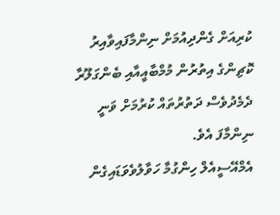ކުރިއަށް ގެންދިއުމަށް ނިންމާފައިވާއިރު ކޮޗިންގެ އިތުރުން މުމްބާއީއާއި ބެންގަލޫރާ ދެމެދުވެސް ދަތުރުތައް ކުރުމަށް ވަނީ ނިންމާފަ އެވެ.
އެމްއޭސީއެލް ހިންގުމާ ހަވާލުވެވަޑައިގެން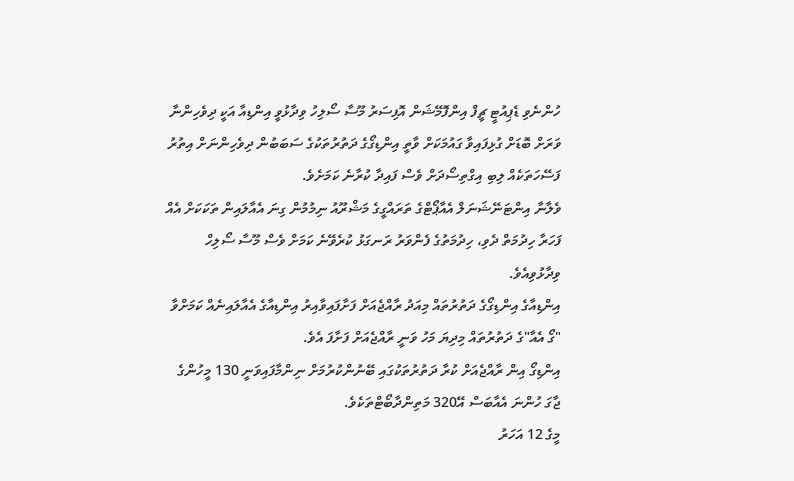ހުންނެވި ޑެޕިއުޓީ ޗީފް އިންފޮމޭޝަން އޮފިސަރު މޫސާ ސޯލިހު ވިދާޅުވީ އިންޑިއާ އަކީ ދިވެހިންނާ ވަރަށް ބޮޑަށް ގުޅިފައިވާ ގައުމަކަށް ވާތީ އިންޑިގޯގެ ދަތުރުތަކުގެ ސަބަބުން ދިވެހިންނަށް އިތުރު ފަސޭހަތަކެއް ލިބި އިގްތިސޯދަށް ވެސް ފައިދާ ކުރާނެ ކަމަށެވެ.
ވެލާނާ އިންޓަނޭޝަނަލް އެއާޕޯޓްގެ ތަރައްގީގެ މަޝްރޫއު ނިމުމުން ގިނަ އެއާލައިން ތަކަކަށް އެއް ފަހަރާ ހިދުމަތް ދެވި، ހިދުމަތުގެ ފެންވަރު ރަނގަޅު ކުރެވޭނެ ކަމަށް ވެސް މޫސާ ސޯލިހް ވިދާޅުވިއެވެ.
އިންޑިއާގެ އިންޑިގޯގެ ދަތުރުތައް މިއަދު ރާއްޖެއަށް ފަށާފައިވާއިރު އިންޑިއާގެ އެއާލައިނެއް ކަމަށްވާ "ގޯ އެއާ"ގެ ދަތުރުތައް މިދިޔަ މަހު ވަނީ ރާއްޖެއަށް ފަށާފަ އެވެ.
އިންޑިގޯ އިން ރާއްޖެއަށް ކުރާ ދަތުރުތަކުގައި ބޭނުންކުރުމަށް ނިންމާފައިވަނީ 130 މީހުންގެ ޖާގަ ހުންނަ އެއާބަސް އޭ320 މަތިންދާބޯޓްތަކެވެ.
މީގެ 12 އަހަރު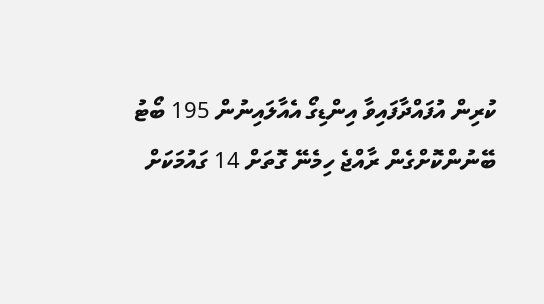ކުރިން އުފައްދާފައިވާ އިންޑިގޯ އެއާލައިނުން 195 ބޯޓު ބޭނުންކޮށްގެން ރާއްޖެ ހިމެނޭ ގޮތަށް 14 ގައުމަކަށް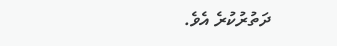ދަތުރުކުރެ އެވެ.